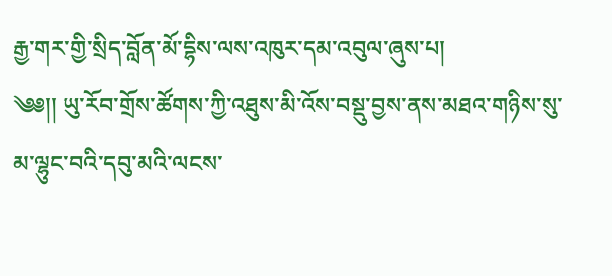རྒྱ་གར་གྱི་སྲིད་བློན་མོ་དྷིས་ལས་འཁུར་དམ་འབུལ་ཞུས་པ།
༄༅།། ཡུ་རོབ་གྲོས་ཚོགས་ཀྱི་འཐུས་མི་འོས་བསྡུ་བྱས་ནས་མཐའ་གཉིས་སུ་མ་ལྷུང་བའི་དབུ་མའི་ལངས་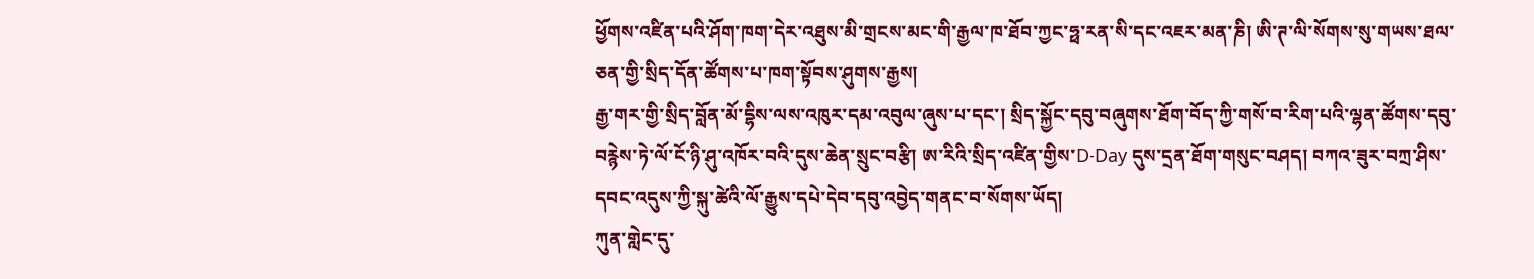ཕྱོགས་འཛིན་པའི་ཤོག་ཁག་དེར་འཐུས་མི་གྲངས་མང་གི་རྒྱལ་ཁ་ཐོབ་ཀྱང་ཧྥ་རན་སི་དང་འཇར་མན་ཎི། ཨི་ཊ་ལི་སོགས་སུ་གཡས་ཐལ་ཅན་གྱི་སྲིད་དོན་ཚོགས་པ་ཁག་སྟོབས་ཤུགས་རྒྱས།
རྒྱ་གར་གྱི་སྲིད་བློན་མོ་དྷིས་ལས་འཁུར་དམ་འབུལ་ཞུས་པ་དང་། སྲིད་སྐྱོང་དབུ་བཞུགས་ཐོག་བོད་ཀྱི་གསོ་བ་རིག་པའི་ལྷན་ཚོགས་དབུ་བརྙེས་ཏེ་ལོ་ངོ་ཉི་ཤུ་འཁོར་བའི་དུས་ཆེན་སྲུང་བརྩི། ཨ་རིའི་སྲིད་འཛིན་གྱིས་D-Day དུས་དྲན་ཐོག་གསུང་བཤད། བཀའ་ཟུར་བཀྲ་ཤིས་དབང་འདུས་ཀྱི་སྐུ་ཚེའི་ལོ་རྒྱུས་དཔེ་དེབ་དབུ་འབྱེད་གནང་བ་སོགས་ཡོད།
ཀུན་གླེང་དུ་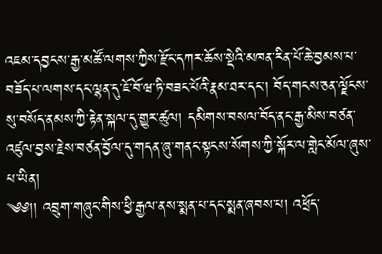འཇམ་དབྱངས་རྒྱ་མཚོ་ལགས་ཀྱིས་རྫོང་དཀར་ཆོས་སྡེའི་མཁན་རིན་པོ་ཆེ་བྱམས་པ་བཟོད་པ་ལགས་དང་ལྷན་དུ་ཇོ་བོ་ཝ་ཏི་བཟང་པོའི་རྣམ་ཐར་དང་། བོད་གངས་ཅན་ལྗོངས་སུ་བསོད་ནམས་ཀྱི་རྟེན་སྐལ་དུ་གྱུར་ཚུལ། དམིགས་བསལ་བོད་ནང་རྒྱ་མིས་བཙན་འཛུལ་བྱས་རྗེས་བཙན་བྱོལ་དུ་གདན་ཞུ་གནང་སྟངས་སོགས་ཀྱི་སྐོར་ལ་གླེང་མོལ་ཞུས་པ་ཡིན།
༄༅།། འབྲུག་གཞུང་གིས་ཕྱི་རྒྱལ་ནས་སྨན་པ་དང་སྨན་ཞབས་པ། འཕྲོད་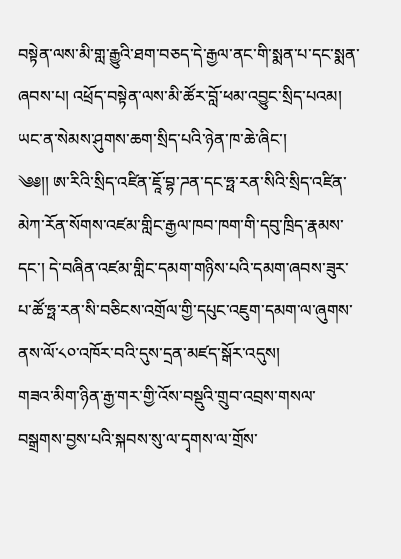བསྟེན་ལས་མི་གླ་རྒྱུའི་ཐག་བཅད་དེ་རྒྱལ་ནང་གི་སྨན་པ་དང་སྨན་ཞབས་པ། འཕྲོད་བསྟེན་ལས་མི་ཚོར་བློ་ཕམ་འབྱུང་སྲིད་པའམ། ཡང་ན་སེམས་ཤུགས་ཆག་སྲིད་པའི་ཉེན་ཁ་ཆེ་ཞིང་།
༄༅།། ཨ་རིའི་སྲིད་འཛིན་ཇཱོ་བྷ་ཌན་དང་ཧྥ་རན་སིའི་སྲིད་འཛིན་མེཀ་རོན་སོགས་འཛམ་གླིང་རྒྱལ་ཁབ་ཁག་གི་དབུ་ཁྲིད་རྣམས་དང་། དེ་བཞིན་འཛམ་གླིང་དམག་གཉིས་པའི་དམག་ཞབས་ཟུར་པ་ཚོ་ཧྥ་རན་སི་བཅིངས་འགྲོལ་གྱི་དཔུང་འཇུག་དམག་ལ་ཞུགས་ནས་ལོ་༨༠་འཁོར་བའི་དུས་དྲན་མཛད་སྒོར་འདུས།
གཟའ་མིག་ཉིན་རྒྱ་གར་གྱི་འོས་བསྡུའི་གྲུབ་འབྲས་གསལ་བསྒྲགས་བྱས་པའི་སྐབས་སུ་ལ་དྭགས་ལ་གྲོས་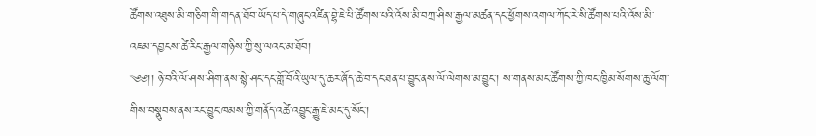ཚོགས་འཐུས་མི་གཅིག་གི་གདན་ཐོབ་ཡོད་པ་དེ་གཞུང་འཛིན་བྷེ་ཇེ་པི་ཚོགས་པའི་འོས་མི་བཀྲ་ཤིས་རྒྱལ་མཚན་དང་ཕྱོགས་འགལ་ཀོང་རེ་སི་ཚོགས་པའི་འོས་མི་འཇམ་དབྱངས་ཚེ་རིང་རྒྱལ་གཉིས་ཀྱི་སུ་ལའང་མ་ཐོབ།
༄༅།། ཉེ་བའི་ལོ་ཤས་ཤིག་ནས་སྙེ་ཤང་དང་གློ་བོའི་ཡུལ་དུ་ཆར་ཞོད་ཆེ་བ་དང་ཐན་པ་བྱུང་ནས་ལོ་ལེགས་མ་བྱུང་། ས་གནས་མང་ཚོགས་ཀྱི་ཁང་ཁྱིམ་སོགས་ཆུ་ལོག་གིས་བསྣུབས་ནས་རང་བྱུང་ཁམས་ཀྱི་གནོད་འཚེ་འབྱུང་རྒྱུ་ཇེ་མང་དུ་སོང་།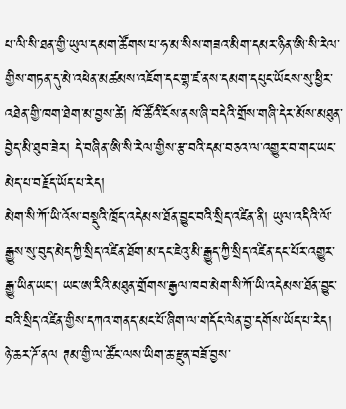པ་ལི་སི་ཐན་གྱི་ཡུལ་དམག་ཚོགས་པ་ཧ་མ་སིས་གཟའ་མིག་དམར་ཉིན་ཨི་སི་རེལ་གྱིས་གཏན་དུ་མེ་འཕེན་མཚམས་འཇོག་དང་གྷ་ཛ་ནས་དམག་དཔུང་ཡོངས་སུ་ཕྱིར་འཐེན་གྱི་ཁག་ཐེག་མ་བྱས་ཚེ། ཁོ་ཚོའི་ངོས་ནས་ཞི་བདེའི་གྲོས་གཞི་དེར་མོས་མཐུན་བྱེད་མི་ཐུབ་ཟེར། དེ་བཞིན་ཨི་སི་རེལ་གྱིས་རྩ་བའི་དམ་བཅའ་ལ་འགྱུར་བ་གང་ཡང་མེད་པ་བརྗོད་ཡོད་པ་རེད།
མེག་སི་ཀོ་ཡི་འོས་བསྡུའི་ཁྲོད་འདེམས་ཐོན་བྱུང་བའི་སྲིད་འཛིན་ནི། ཡུལ་འདིའི་ལོ་རྒྱུས་སུ་བུད་མེད་ཀྱི་སྲིད་འཛིན་ཐོག་མ་དང་ཇེའུ་མི་རྒྱུད་ཀྱི་སྲིད་འཛིན་དང་པོར་འགྱུར་རྒྱུ་ཡིན་ཡང་། ཡང་ཨ་རིའི་མཐུན་གྲོགས་རྒྱལ་ཁབ་མེག་སི་ཀོ་ཡི་འདེམས་ཐོན་བྱུང་བའི་སྲིད་འཛིན་གྱིས་དཀའ་གནད་མང་པོ་ཞིག་ལ་གདོང་ལེན་བྱ་དགོས་ཡོད་པ་རེད།
ཉེ་ཆར་ཌོ་ནལ ཊམ་གྱི་ལ་ཚོང་ལས་ཡིག་ཆ་རྫུན་བཟོ་བྱས་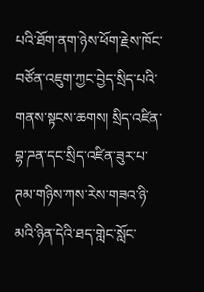པའི་ཐོག་ནག་ཉེས་ཕོག་རྗེས་ཁོང་བཙོན་འཇུག་ཀྱང་བྱེད་སྲིད་པའི་གནས་སྟངས་ཆགས། སྲིད་འཛིན་བྷ་ཌན་དང་སྲིད་འཛིན་ཟུར་པ་ཊམ་གཉིས་ཀས་རེས་གཟའ་ཉི་མའི་ཉིན་དེའི་ཐད་གླེང་སློང་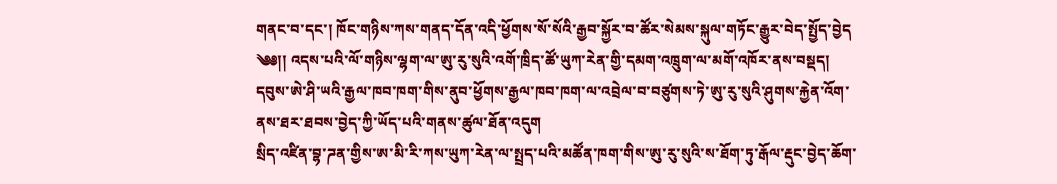གནང་བ་དང་། ཁོང་གཉིས་ཀས་གནད་དོན་འདི་ཕྱོགས་སོ་སོའི་རྒྱབ་སྐྱོར་བ་ཚོར་སེམས་སྐུལ་གཏོང་རྒྱུར་བེད་སྤྱོད་བྱེད
༄༅།། འདས་པའི་ལོ་གཉིས་ལྷག་ལ་ཨུ་རུ་སུའི་འགོ་ཁྲིད་ཚོ་ཡུཀ་རེན་གྱི་དམག་འཁྲུག་ལ་མགོ་འཁོར་ནས་བསྡད། དབུས་ཨེ་ཤི་ཡའི་རྒྱལ་ཁབ་ཁག་གིས་ནུབ་ཕྱོགས་རྒྱལ་ཁབ་ཁག་ལ་འབྲེལ་བ་བཙུགས་ཏེ་ཨུ་རུ་སུའི་ཤུགས་རྐྱེན་འོག་ནས་ཐར་ཐབས་བྱེད་ཀྱི་ཡོད་པའི་གནས་ཚུལ་ཐོན་འདུག
སྲིད་འཛིན་བྷ་ཌན་གྱིས་ཨ་མི་རི་ཀས་ཡུཀ་རེན་ལ་སྤྲད་པའི་མཚོན་ཁག་གིས་ཨུ་རུ་སུའི་ས་ཐོག་ཏུ་རྒོལ་རྡུང་བྱེད་ཆོག་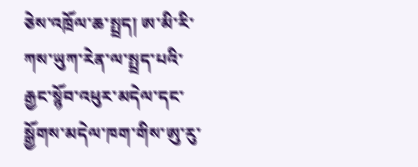ཅེས་འཁྲོལ་ཆ་སྤྲད། ཨ་མི་རི་ཀས་ཡུཀ་རེན་ལ་སྤྲད་པའི་རྒྱང་སྙོབ་འཕུར་མདེལ་དང་སྒྱོགས་མདེལ་ཁག་གིས་ཨུ་རུ་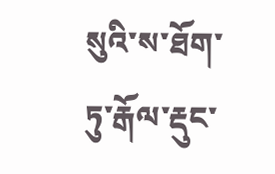སུའི་ས་ཐོག་ཏུ་རྒོལ་རྡུང་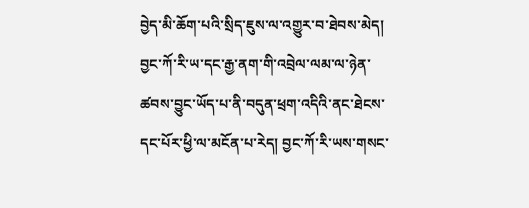བྱེད་མི་ཆོག་པའི་སྲིད་ཇུས་ལ་འགྱུར་བ་ཐེབས་མེད།
བྱང་ཀོ་རི་ཡ་དང་རྒྱ་ནག་གི་འབྲེལ་ལམ་ལ་ཉེན་ཚབས་བྱུང་ཡོད་པ་ནི་བདུན་ཕྲག་འདིའི་ནང་ཐེངས་དང་པོར་ཕྱི་ལ་མངོན་པ་རེད། བྱང་ཀོ་རི་ཡས་གསང་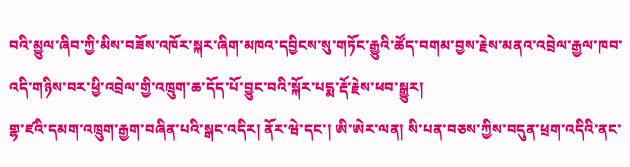བའི་མྱུལ་ཞིབ་ཀྱི་མིས་བཟོས་འཁོར་སྐར་ཞིག་མཁའ་དབྱིངས་སུ་གཏོང་རྒྱུའི་ཚོད་བགམ་བྱས་རྗེས་མནའ་འབྲེལ་རྒྱལ་ཁབ་འདི་གཉིས་བར་ཕྱི་འབྲེལ་གྱི་འཁྲུག་ཆ་དོད་པོ་བྱུང་བའི་སྐོར་པདྨ་རྡོ་རྗེས་ཕབ་སྒྱུར།
གྷ་ཛའི་དམག་འཁྲུག་རྒྱག་བཞིན་པའི་སྒང་འདིར། ནོར་ཝེ་དང་། ཨི་ཨེར་ལན། སི་པན་བཅས་ཀྱིས་བདུན་ཕྲག་འདིའི་ནང་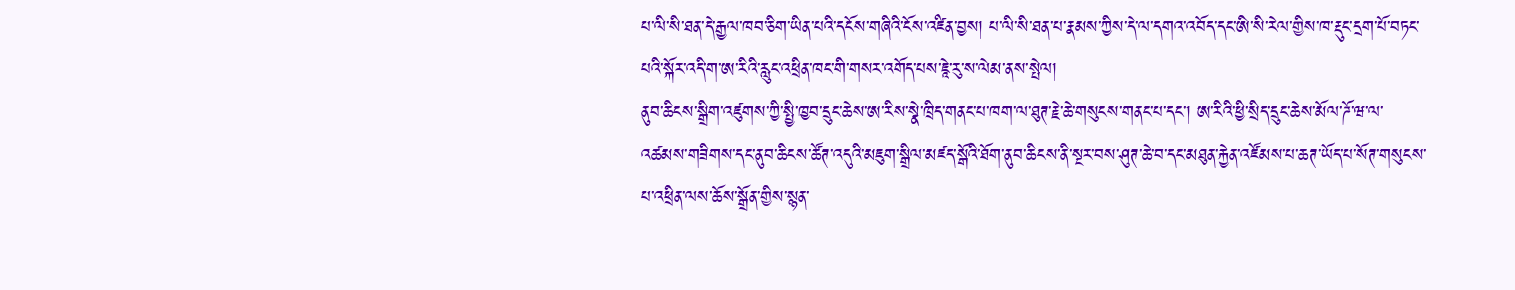པ་ལི་སི་ཐན་དེ་རྒྱལ་ཁབ་ཅིག་ཡིན་པའི་དངོས་གཞིའི་ངོས་འཛིན་བྱས། པ་ལི་སི་ཐན་པ་རྣམས་ཀྱིས་དེ་ལ་དགའ་འབོད་དང་ཨི་སི་རེལ་གྱིས་ཁ་རྡུང་དྲག་པོ་བཏང་པའི་སྐོར་འདི་ག་ཨ་རིའི་རླུང་འཕྲིན་ཁང་གི་གསར་འགོད་པས་ཇཱེ་རུ་ས་ལེམ་ནས་སྤེལ།
ནུབ་ཆིངས་སྒྲིག་འཛུགས་ཀྱི་སྤྱི་ཁྱབ་དྲུང་ཆེས་ཨ་རིས་སྣེ་ཁྲིད་གནང་པ་ཁག་ལ་ཐུཊ་རྗེ་ཆེ་གསུངས་གནང་པ་དང་། ཨ་རིའི་ཕྱི་སྲིད་དྲུང་ཆེས་མོལ་ཌོ་ཝ་ལ་འཚམས་གཟིགས་དང་ནུབ་ཆིངས་ཚོཊ་འདུའི་མཇུག་སྒྲིལ་མཛད་སྒོའི་ཐོག་ནུབ་ཆིངས་ནི་སྔར་བས་ཤུཊ་ཆེ་བ་དང་མཐུན་རྐྱེན་འཛོམས་པ་ཆཊ་ཡོད་པ་སོཊ་གསུངས་པ་འཕྲིན་ལས་ཆོས་སྒྲོན་གྱིས་སྙན་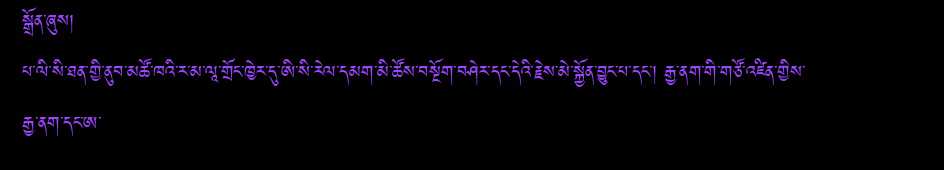སྒྲོན་ཞུས།
པ་ལི་སི་ཐན་གྱི་ནུབ་མཚོ་ཁའི་ར་མ་ལཱ་གྲོང་ཁྱེར་དུ་ཨི་སི་རེལ་དམག་མི་ཚོས་བསྔོག་བཤེར་དང་དེའི་རྗེས་མེ་སྐྱོན་བྱུང་པ་དང་། རྒྱ་ནག་གི་གཙོ་འཛིན་གྱིས་རྒྱ་ནག་དང་ཨ་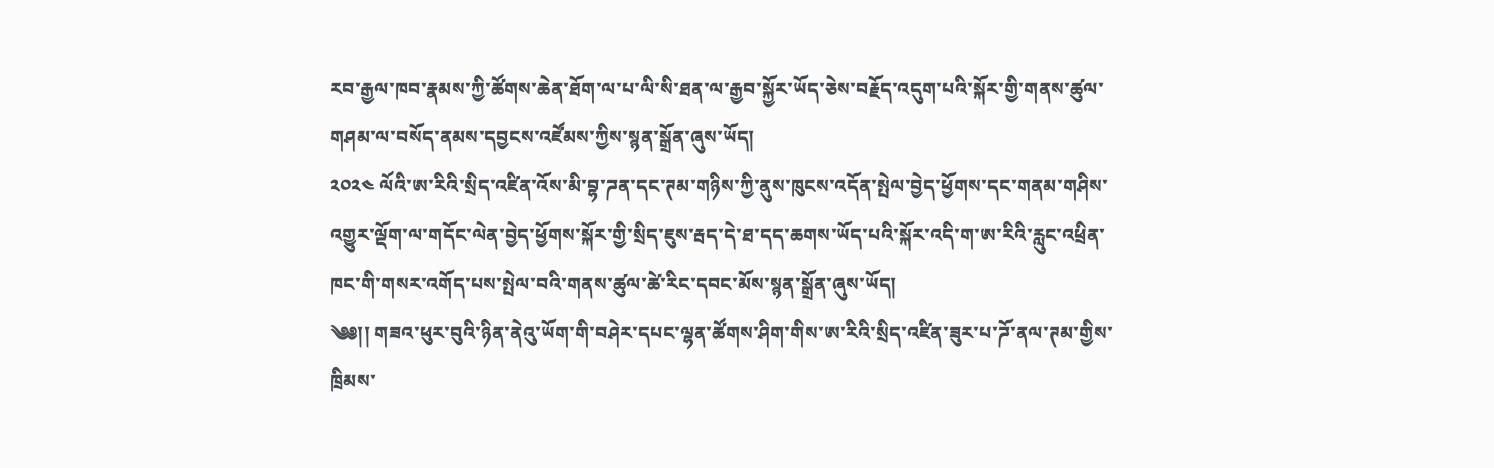རབ་རྒྱལ་ཁབ་རྣམས་ཀྱི་ཚོགས་ཆེན་ཐོག་ལ་པ་ལི་སི་ཐན་ལ་རྒྱབ་སྐྱོར་ཡོད་ཅེས་བརྗོད་འདུག་པའི་སྐོར་གྱི་གནས་ཚུལ་གཤམ་ལ་བསོད་ནམས་དབྱངས་འཛོམས་ཀྱིས་སྙན་སྒྲོན་ཞུས་ཡོད།
༢༠༢༤ ལོའི་ཨ་རིའི་སྲིད་འཛིན་འོས་མི་བྷ་ཌན་དང་ཊམ་གཉིས་ཀྱི་ནུས་ཁུངས་འདོན་སྤེལ་བྱེད་ཕྱོགས་དང་གནམ་གཤིས་འགྱུར་ལྡོག་ལ་གདོང་ལེན་བྱེད་ཕྱོགས་སྐོར་གྱི་སྲིད་ཇུས་རྦད་དེ་ཐ་དད་ཆགས་ཡོད་པའི་སྐོར་འདི་ག་ཨ་རིའི་རླུང་འཕྲིན་ཁང་གི་གསར་འགོད་པས་སྤེལ་བའི་གནས་ཚུལ་ཚེ་རིང་དབང་མོས་སྙན་སྒྲོན་ཞུས་ཡོད།
༄༅།། གཟའ་ཕུར་བུའི་ཉིན་ནེའུ་ཡོག་གི་བཤེར་དཔང་ལྷན་ཚོགས་ཤིག་གིས་ཨ་རིའི་སྲིད་འཛིན་ཟུར་པ་ཌོ་ནལ་ཊམ་གྱིས་ཁྲིམས་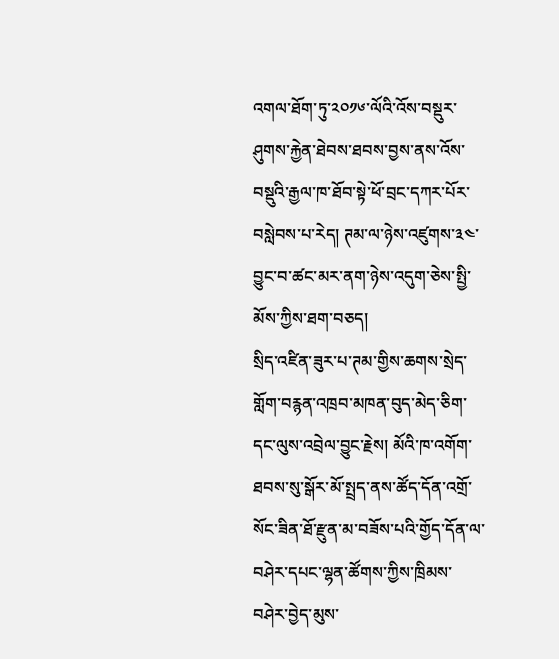འགལ་ཐོག་ཏུ་༢༠༡༦་ལོའི་འོས་བསྡུར་ཤུགས་རྐྱེན་ཐེབས་ཐབས་བྱས་ནས་འོས་བསྡུའི་རྒྱལ་ཁ་ཐོབ་སྟེ་ཕོ་བྲང་དཀར་པོར་བསླེབས་པ་རེད། ཊམ་ལ་ཉེས་འཛུགས་༣༤་བྱུང་བ་ཚང་མར་ནག་ཉེས་འདུག་ཅེས་སྤྱི་མོས་ཀྱིས་ཐག་བཅད།
སྲིད་འཛིན་ཟུར་པ་ཊམ་གྱིས་ཆགས་སྲེད་གློག་བརྙན་འཁྲབ་མཁན་བུད་མེད་ཅིག་དང་ལུས་འབྲེལ་བྱུང་རྗེས། མོའི་ཁ་འགོག་ཐབས་སུ་སྒོར་མོ་སྤྲད་ནས་ཚོད་དོན་འགྲོ་སོང་ཟིན་ཐོ་རྫུན་མ་བཟོས་པའི་གྱོད་དོན་ལ་བཤེར་དཔང་ལྷན་ཚོགས་ཀྱིས་ཁྲིམས་བཤེར་བྱེད་མུས་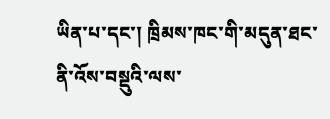ཡིན་པ་དང་། ཁྲིམས་ཁང་གི་མདུན་ཐང་ནི་འོས་བསྡུའི་ལས་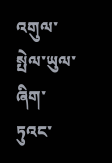འགུལ་སྤེལ་ཡུལ་ཞིག་ཏུའང་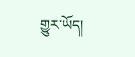གྱུར་ཡོད།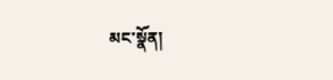མང་སྣོན།